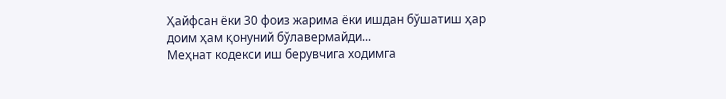Ҳайфсан ёки 30 фоиз жарима ёки ишдан бўшатиш ҳар доим ҳам қонуний бўлавермайди...
Меҳнат кодекси иш берувчига ходимга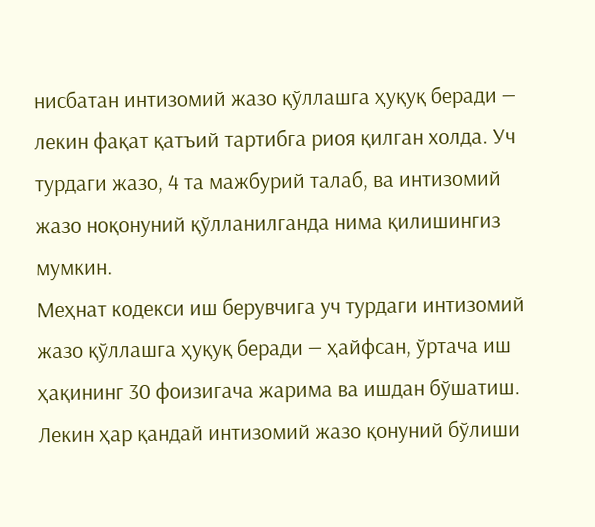нисбатан интизомий жазо қўллашга ҳуқуқ беради — лекин фақат қатъий тартибга риоя қилган холда. Уч турдаги жазо, 4 та мажбурий талаб, ва интизомий жазо ноқонуний қўлланилганда нима қилишингиз мумкин.
Меҳнат кодекси иш берувчига уч турдаги интизомий жазо қўллашга ҳуқуқ беради — ҳайфсан, ўртача иш ҳақининг 30 фоизигача жарима ва ишдан бўшатиш. Лекин ҳар қандай интизомий жазо қонуний бўлиши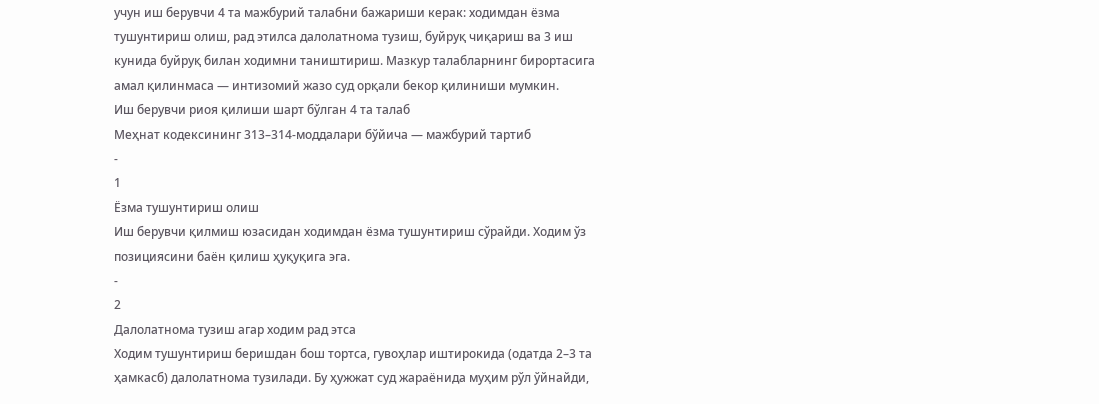учун иш берувчи 4 та мажбурий талабни бажариши керак: ходимдан ёзма тушунтириш олиш, рад этилса далолатнома тузиш, буйруқ чиқариш ва 3 иш кунида буйруқ билан ходимни таништириш. Мазкур талабларнинг бирортасига амал қилинмаса — интизомий жазо суд орқали бекор қилиниши мумкин.
Иш берувчи риоя қилиши шарт бўлган 4 та талаб
Меҳнат кодексининг 313–314-моддалари бўйича — мажбурий тартиб
-
1
Ёзма тушунтириш олиш
Иш берувчи қилмиш юзасидан ходимдан ёзма тушунтириш сўрайди. Ходим ўз позициясини баён қилиш ҳуқуқига эга.
-
2
Далолатнома тузиш агар ходим рад этса
Ходим тушунтириш беришдан бош тортса, гувоҳлар иштирокида (одатда 2–3 та ҳамкасб) далолатнома тузилади. Бу ҳужжат суд жараёнида муҳим рўл ўйнайди,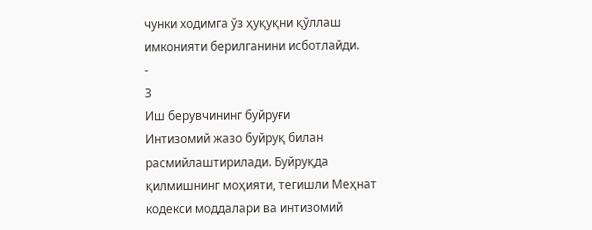чунки ходимга ўз ҳуқуқни қўллаш имконияти берилганини исботлайди.
-
3
Иш берувчининг буйруғи
Интизомий жазо буйруқ билан расмийлаштирилади. Буйруқда қилмишнинг моҳияти, тегишли Меҳнат кодекси моддалари ва интизомий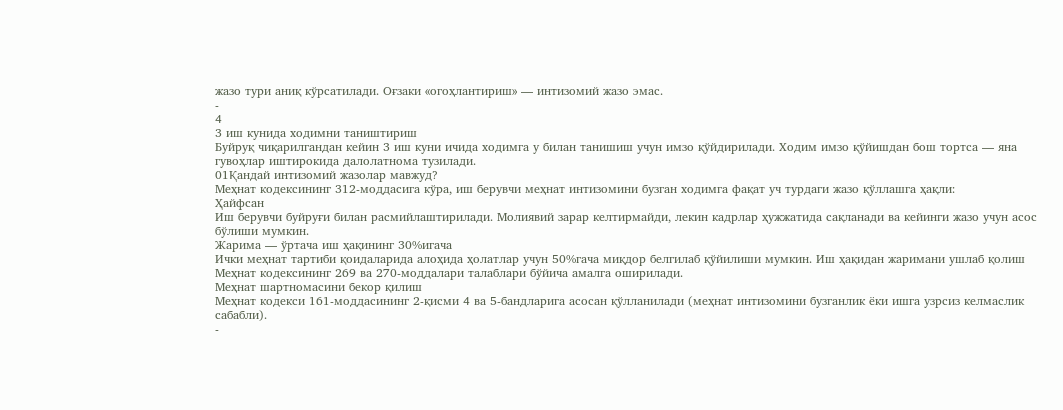жазо тури аниқ кўрсатилади. Оғзаки «огоҳлантириш» — интизомий жазо эмас.
-
4
3 иш кунида ходимни таништириш
Буйруқ чиқарилгандан кейин 3 иш куни ичида ходимга у билан танишиш учун имзо қўйдирилади. Ходим имзо қўйишдан бош тортса — яна гувоҳлар иштирокида далолатнома тузилади.
01Қандай интизомий жазолар мавжуд?
Меҳнат кодексининг 312-моддасига кўра, иш берувчи меҳнат интизомини бузган ходимга фақат уч турдаги жазо қўллашга ҳақли:
Ҳайфсан
Иш берувчи буйруғи билан расмийлаштирилади. Молиявий зарар келтирмайди, лекин кадрлар ҳужжатида сақланади ва кейинги жазо учун асос бўлиши мумкин.
Жарима — ўртача иш ҳақининг 30%игача
Ички меҳнат тартиби қоидаларида алоҳида ҳолатлар учун 50%гача миқдор белгилаб қўйилиши мумкин. Иш ҳақидан жаримани ушлаб қолиш Меҳнат кодексининг 269 ва 270-моддалари талаблари бўйича амалга оширилади.
Меҳнат шартномасини бекор қилиш
Меҳнат кодекси 161-моддасининг 2-қисми 4 ва 5-бандларига асосан қўлланилади (меҳнат интизомини бузганлик ёки ишга узрсиз келмаслик сабабли).
-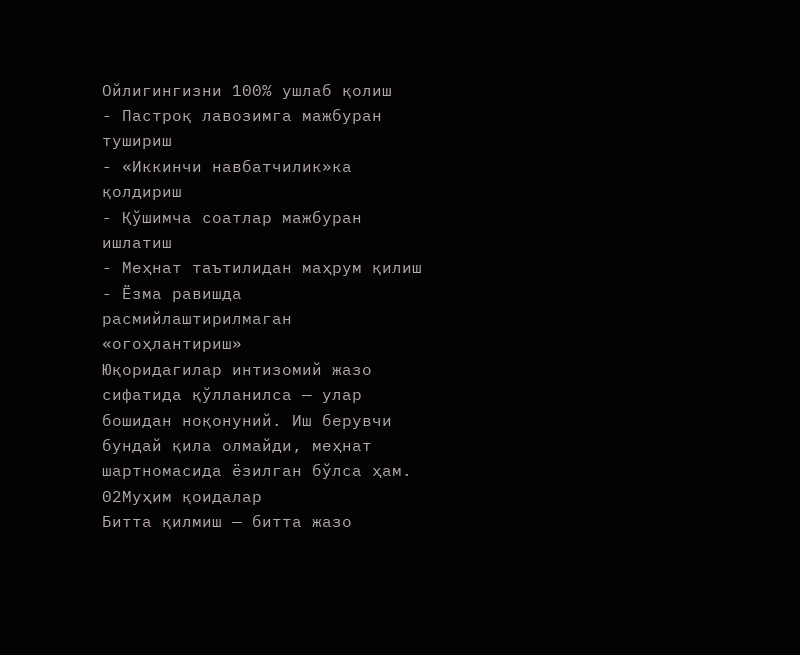Ойлигингизни 100% ушлаб қолиш
- Пастроқ лавозимга мажбуран тушириш
- «Иккинчи навбатчилик»ка қолдириш
- Қўшимча соатлар мажбуран ишлатиш
- Меҳнат таътилидан маҳрум қилиш
- Ёзма равишда расмийлаштирилмаган «огоҳлантириш»
Юқоридагилар интизомий жазо сифатида қўлланилса — улар бошидан ноқонуний. Иш берувчи бундай қила олмайди, меҳнат шартномасида ёзилган бўлса ҳам.
02Муҳим қоидалар
Битта қилмиш — битта жазо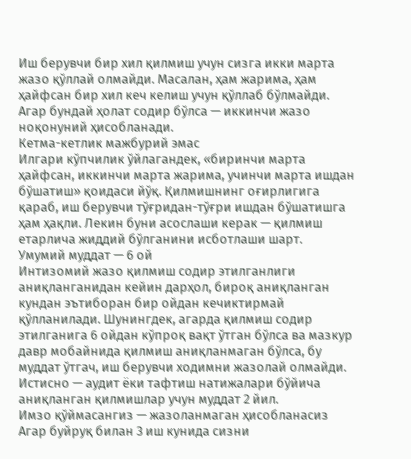Иш берувчи бир хил қилмиш учун сизга икки марта жазо қўллай олмайди. Масалан, ҳам жарима, ҳам ҳайфсан бир хил кеч келиш учун қўллаб бўлмайди. Агар бундай ҳолат содир бўлса — иккинчи жазо ноқонуний ҳисобланади.
Кетма-кетлик мажбурий эмас
Илгари кўпчилик ўйлагандек, «биринчи марта ҳайфсан, иккинчи марта жарима, учинчи марта ишдан бўшатиш» қоидаси йўқ. Қилмишнинг оғирлигига қараб, иш берувчи тўғридан-тўғри ишдан бўшатишга ҳам ҳақли. Лекин буни асослаши керак — қилмиш етарлича жиддий бўлганини исботлаши шарт.
Умумий муддат — 6 ой
Интизомий жазо қилмиш содир этилганлиги аниқланганидан кейин дарҳол, бироқ аниқланган кундан эътиборан бир ойдан кечиктирмай қўлланилади. Шунингдек, агарда қилмиш содир этилганига 6 ойдан кўпроқ вақт ўтган бўлса ва мазкур давр мобайнида қилмиш аниқланмаган бўлса, бу муддат ўтгач, иш берувчи ходимни жазолай олмайди. Истисно — аудит ёки тафтиш натижалари бўйича аниқланган қилмишлар учун муддат 2 йил.
Имзо қўймасангиз — жазоланмаган ҳисобланасиз
Агар буйруқ билан 3 иш кунида сизни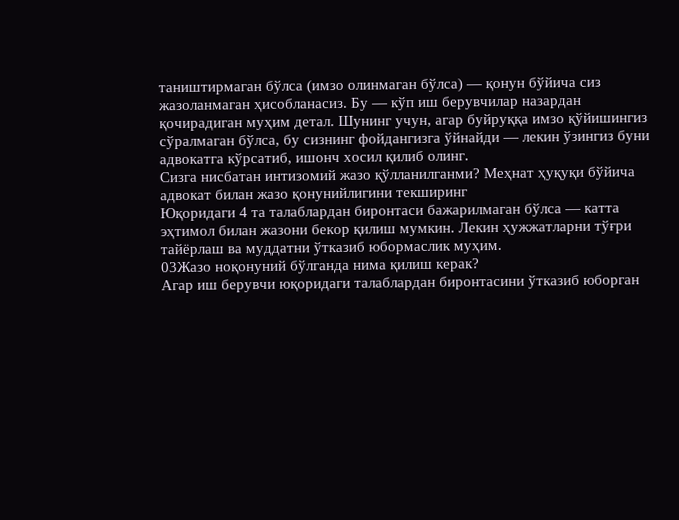таништирмаган бўлса (имзо олинмаган бўлса) — қонун бўйича сиз жазоланмаган ҳисобланасиз. Бу — кўп иш берувчилар назардан қочирадиган муҳим детал. Шунинг учун, агар буйруққа имзо қўйишингиз сўралмаган бўлса, бу сизнинг фойдангизга ўйнайди — лекин ўзингиз буни адвокатга кўрсатиб, ишонч хосил қилиб олинг.
Сизга нисбатан интизомий жазо қўлланилганми? Меҳнат ҳуқуқи бўйича адвокат билан жазо қонунийлигини текширинг
Юқоридаги 4 та талаблардан биронтаси бажарилмаган бўлса — катта эҳтимол билан жазони бекор қилиш мумкин. Лекин ҳужжатларни тўғри тайёрлаш ва муддатни ўтказиб юбормаслик муҳим.
03Жазо ноқонуний бўлганда нима қилиш керак?
Агар иш берувчи юқоридаги талаблардан биронтасини ўтказиб юборган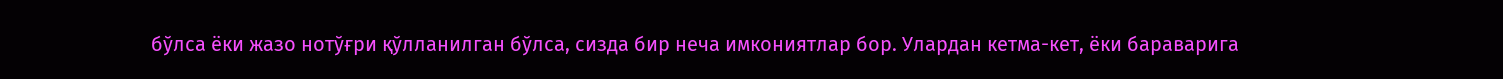бўлса ёки жазо нотўғри қўлланилган бўлса, сизда бир неча имкониятлар бор. Улардан кетма-кет, ёки бараварига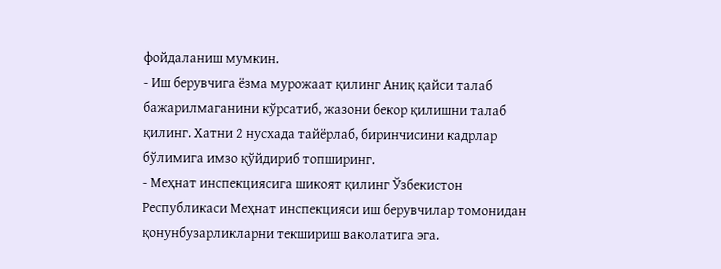фойдаланиш мумкин.
- Иш берувчига ёзма мурожаат қилинг Аниқ қайси талаб бажарилмаганини кўрсатиб, жазони бекор қилишни талаб қилинг. Хатни 2 нусхада тайёрлаб, биринчисини кадрлар бўлимига имзо қўйдириб топширинг.
- Меҳнат инспекциясига шикоят қилинг Ўзбекистон Республикаси Меҳнат инспекцияси иш берувчилар томонидан қонунбузарликларни текшириш ваколатига эга.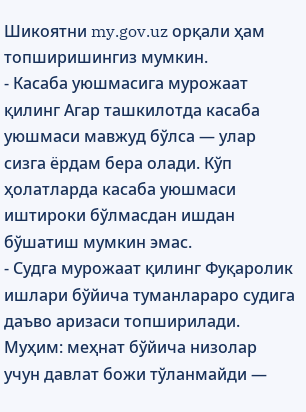Шикоятни my.gov.uz орқали ҳам топширишингиз мумкин.
- Касаба уюшмасига мурожаат қилинг Агар ташкилотда касаба уюшмаси мавжуд бўлса — улар сизга ёрдам бера олади. Кўп ҳолатларда касаба уюшмаси иштироки бўлмасдан ишдан бўшатиш мумкин эмас.
- Судга мурожаат қилинг Фуқаролик ишлари бўйича туманлараро судига даъво аризаси топширилади. Муҳим: меҳнат бўйича низолар учун давлат божи тўланмайди —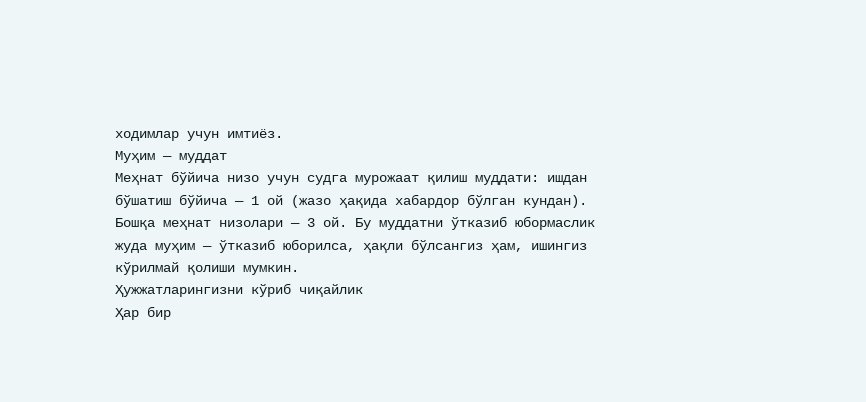ходимлар учун имтиёз.
Муҳим — муддат
Меҳнат бўйича низо учун судга мурожаат қилиш муддати: ишдан бўшатиш бўйича — 1 ой (жазо ҳақида хабардор бўлган кундан). Бошқа меҳнат низолари — 3 ой. Бу муддатни ўтказиб юбормаслик жуда муҳим — ўтказиб юборилса, ҳақли бўлсангиз ҳам, ишингиз кўрилмай қолиши мумкин.
Ҳужжатларингизни кўриб чиқайлик
Ҳар бир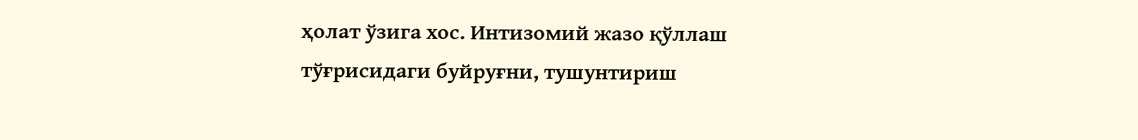ҳолат ўзига хос. Интизомий жазо қўллаш тўғрисидаги буйруғни, тушунтириш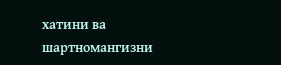хатини ва шартномангизни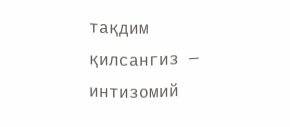тақдим қилсангиз — интизомий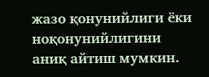жазо қонунийлиги ёки ноқонунийлигини аниқ айтиш мумкин.